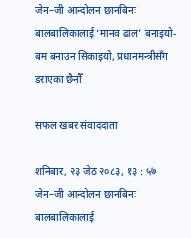जेन–जी आन्दोलन छानबिनः बालबालिकालाई ‘मानव ढाल’ बनाइयो-बम बनाउन सिकाइयो, प्रधानमन्त्रीसँग डराएका छैनौँ

सफल खबर संवाददाता

शनिबार, २३ जेठ २०८३, १३ : ५७
जेन–जी आन्दोलन छानबिनः बालबालिकालाई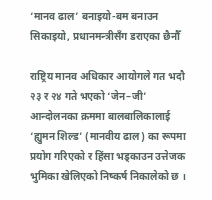‘मानव ढाल’ बनाइयो-बम बनाउन सिकाइयो, प्रधानमन्त्रीसँग डराएका छैनौँ

राष्ट्रिय मानव अधिकार आयोगले गत भदौ २३ र २४ गते भएको ‘जेन–जी’ आन्दोलनका क्रममा बालबालिकालाई ‘ह्युमन शिल्ड’ (मानवीय ढाल) का रूपमा प्रयोग गरिएको र हिंसा भड्काउन उत्तेजक भुमिका खेलिएको निष्कर्ष निकालेको छ ।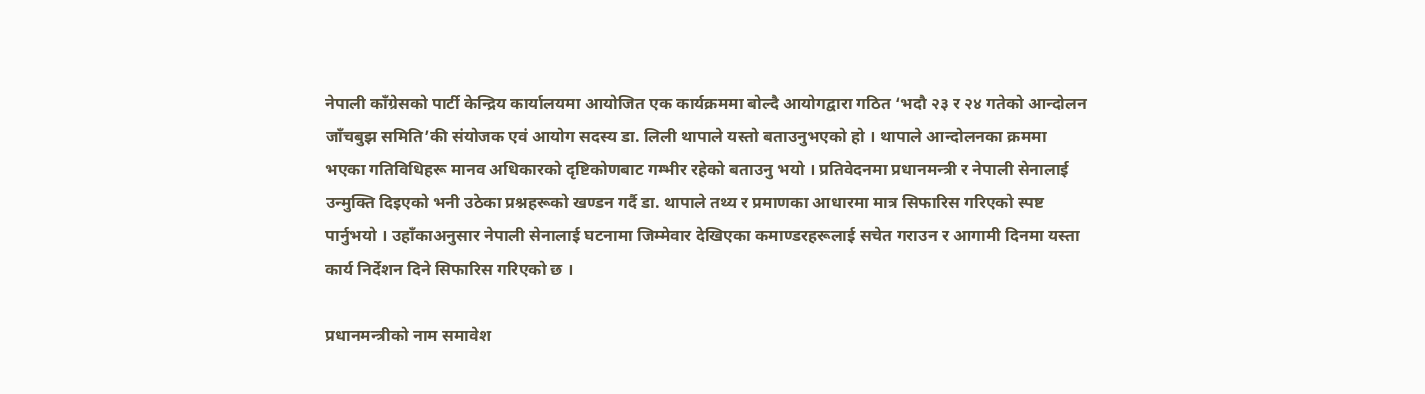नेपाली काँग्रेसको पार्टी केन्द्रिय कार्यालयमा आयोजित एक कार्यक्रममा बोल्दै आयोगद्वारा गठित ‘भदौ २३ र २४ गतेको आन्दोलन जाँचबुझ समिति’की संयोजक एवं आयोग सदस्य डा. लिली थापाले यस्तो बताउनुभएको हो । थापाले आन्दोलनका क्रममा भएका गतिविधिहरू मानव अधिकारको दृष्टिकोणबाट गम्भीर रहेको बताउनु भयो । प्रतिवेदनमा प्रधानमन्त्री र नेपाली सेनालाई उन्मुक्ति दिइएको भनी उठेका प्रश्नहरूको खण्डन गर्दै डा. थापाले तथ्य र प्रमाणका आधारमा मात्र सिफारिस गरिएको स्पष्ट पार्नुभयो । उहाँकाअनुसार नेपाली सेनालाई घटनामा जिम्मेवार देखिएका कमाण्डरहरूलाई सचेत गराउन र आगामी दिनमा यस्ता कार्य निर्देशन दिने सिफारिस गरिएको छ ।

प्रधानमन्त्रीको नाम समावेश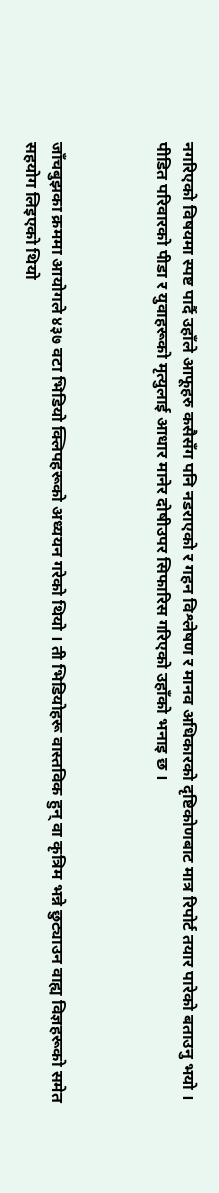नगरिएको विषयमा स्पष्ट पार्दै उहाँले आफूहरु कसैसँग पनि नडराएको र गहन विश्लेषण र मानव अधिकारको दृष्टिकोणबाट मात्र रिपोर्ट तयार पारेको बताउनु भयो । पीडित परिवारको पीडा र युवाहरूको मृत्युलाई आधार मानेर दोषीउपर सिफारिस गरिएको उहाँको भनाइ छ ।



जाँचबुझका क्रममा आयोगले ४३७ वटा भिडियो क्लिपहरूको अध्ययन गरेको थियो । ती भिडियोहरू वास्तविक हुन् वा कृत्रिम भन्ने छुट्याउन वाह्य विज्ञहरूको समेत सहयोग लिइएको थियो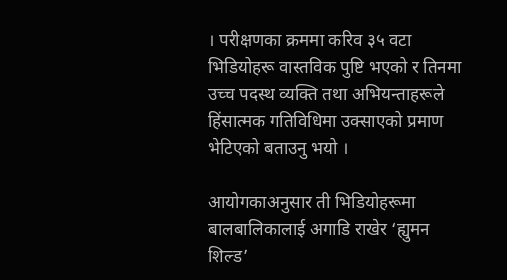। परीक्षणका क्रममा करिव ३५ वटा भिडियोहरू वास्तविक पुष्टि भएको र तिनमा उच्च पदस्थ व्यक्ति तथा अभियन्ताहरूले हिंसात्मक गतिविधिमा उक्साएको प्रमाण भेटिएको बताउनु भयो ।

आयोगकाअनुसार ती भिडियोहरूमा बालबालिकालाई अगाडि राखेर ‘ह्युमन शिल्ड’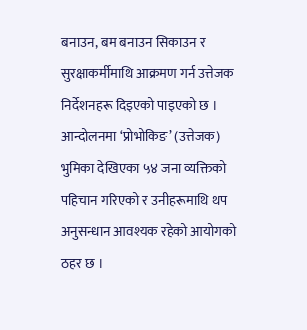बनाउन, बम बनाउन सिकाउन र सुरक्षाकर्मीमाथि आक्रमण गर्न उत्तेजक निर्देशनहरू दिइएको पाइएको छ । आन्दोलनमा ‘प्रोभोकिङ’ (उत्तेजक) भुमिका देखिएका ५४ जना व्यक्तिको पहिचान गरिएको र उनीहरूमाथि थप अनुसन्धान आवश्यक रहेको आयोगको ठहर छ ।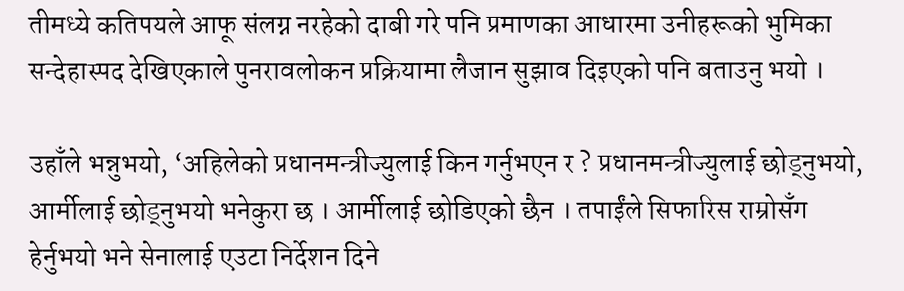तीमध्ये कतिपयले आफू संलग्न नरहेको दाबी गरे पनि प्रमाणका आधारमा उनीहरूको भुमिका सन्देहास्पद देखिएकाले पुनरावलोकन प्रक्रियामा लैजान सुझाव दिइएको पनि बताउनु भयो ।

उहाँले भन्नुभयो, ‘अहिलेको प्रधानमन्त्रीज्युलाई किन गर्नुभएन र ? प्रधानमन्त्रीज्युलाई छोड्नुभयो, आर्मीलाई छोड्नुभयो भनेकुरा छ । आर्मीलाई छोडिएको छैन । तपाईंले सिफारिस राम्रोसँग हेर्नुभयो भने सेनालाई एउटा निर्देशन दिने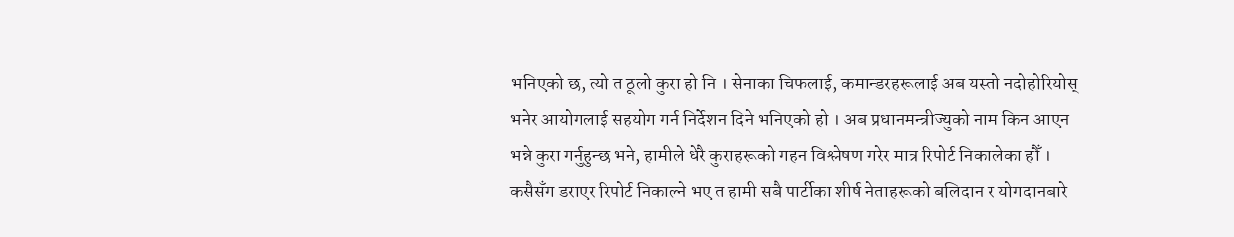भनिएको छ, त्यो त ठूलो कुरा हो नि । सेनाका चिफलाई, कमान्डरहरूलाई अब यस्तो नदोहोरियोस् भनेर आयोगलाई सहयोग गर्न निर्देशन दिने भनिएको हो । अब प्रधानमन्त्रीज्युको नाम किन आएन भन्ने कुरा गर्नुहुन्छ भने, हामीले धेरै कुराहरूको गहन विश्लेषण गरेर मात्र रिपोर्ट निकालेका हौँ । कसैसँग डराएर रिपोर्ट निकाल्ने भए त हामी सबै पार्टीका शीर्ष नेताहरूको बलिदान र योगदानबारे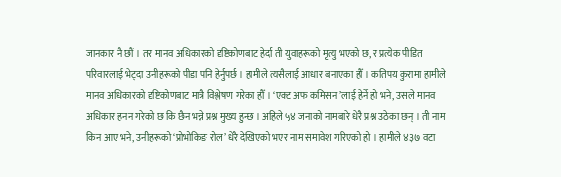जानकार नै छौं । तर मानव अधिकारको दृष्टिकोणबाट हेर्दा ती युवाहरूको मृत्यु भएको छ, र प्रत्येक पीडित परिवारलाई भेट्दा उनीहरूको पीडा पनि हेर्नुपर्छ । हामीले त्यसैलाई आधार बनाएका हौँ । कतिपय कुरामा हामीले मानव अधिकारको दृष्टिकोणबाट मात्रै विश्लेषण गरेका हौँ । ‘एक्ट अफ कमिसन’लाई हेर्ने हो भने, उसले मानव अधिकार हनन गरेको छ कि छैन भन्ने प्रश्न मुख्य हुन्छ । अहिले ५४ जनाको नामबारे धेरै प्रश्न उठेका छन् । ती नाम किन आए भने, उनीहरूको ‘प्रोभोकिङ रोल’ धेरै देखिएको भएर नाम समावेश गरिएको हो । हामीले ४३७ वटा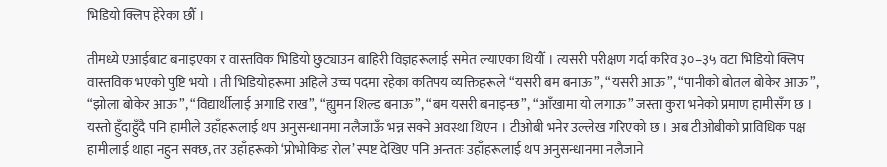भिडियो क्लिप हेरेका छौँ ।

तीमध्ये एआईबाट बनाइएका र वास्तविक भिडियो छुट्याउन बाहिरी विज्ञहरूलाई समेत ल्याएका थियौँ । त्यसरी परीक्षण गर्दा करिव ३०–३५ वटा भिडियो क्लिप वास्तविक भएको पुष्टि भयो । ती भिडियोहरूमा अहिले उच्च पदमा रहेका कतिपय व्यक्तिहरूले “यसरी बम बनाऊ”, “यसरी आऊ”, “पानीको बोतल बोकेर आऊ”, “झोला बोकेर आऊ”, “विद्यार्थीलाई अगाडि राख”, “ह्युमन शिल्ड बनाऊ”, “बम यसरी बनाइन्छ”, “आँखामा यो लगाऊ” जस्ता कुरा भनेको प्रमाण हामीसँग छ । यस्तो हुँदाहुँदै पनि हामीले उहाँहरूलाई थप अनुसन्धानमा नलैजाऊँ भन्न सक्ने अवस्था थिएन । टीओबी भनेर उल्लेख गरिएको छ । अब टीओबीको प्राविधिक पक्ष हामीलाई थाहा नहुन सक्छ, तर उहाँहरूको ‘प्रोभोकिङ रोल’ स्पष्ट देखिए पनि अन्ततः उहाँहरूलाई थप अनुसन्धानमा नलैजाने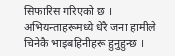सिफारिस गरिएको छ । अभियन्ताहरूमध्ये धेरै जना हामीले चिनेकै भाइबहिनीहरू हुनुहुन्छ ।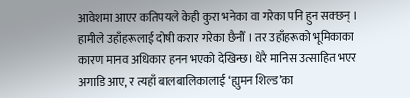आवेशमा आएर कतिपयले केही कुरा भनेका वा गरेका पनि हुन सक्छन् । हामीले उहाँहरूलाई दोषी करार गरेका छैनौँ । तर उहाँहरूको भूमिकाका कारण मानव अधिकार हनन भएको देखिन्छ। धेरै मानिस उत्साहित भएर अगाडि आए, र त्यहाँ बालबालिकालाई ‘ह्युमन शिल्ड’का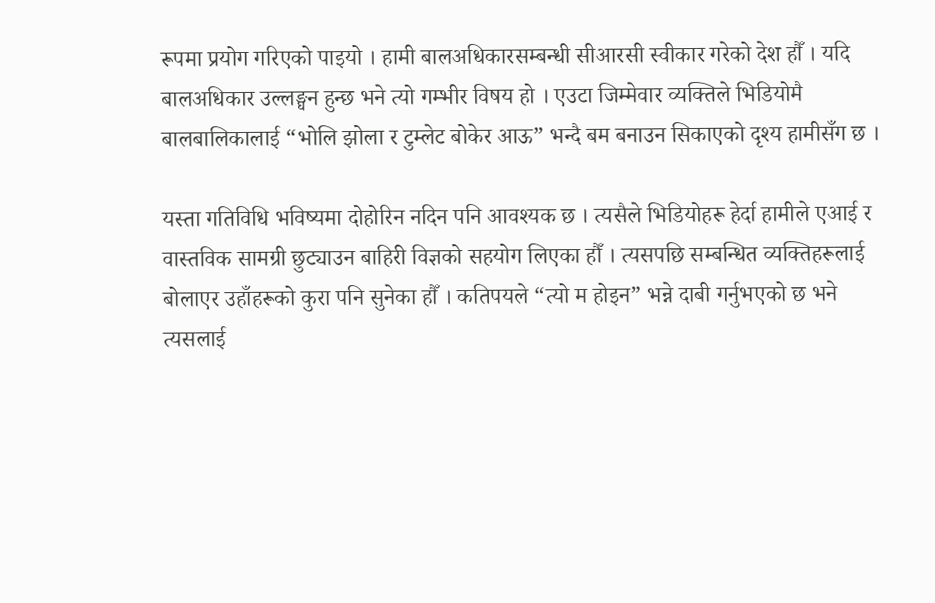रूपमा प्रयोग गरिएको पाइयो । हामी बालअधिकारसम्बन्धी सीआरसी स्वीकार गरेको देश हौँ । यदि बालअधिकार उल्लङ्घन हुन्छ भने त्यो गम्भीर विषय हो । एउटा जिम्मेवार व्यक्तिले भिडियोमै बालबालिकालाई “भोलि झोला र टुम्लेट बोकेर आऊ” भन्दै बम बनाउन सिकाएको दृश्य हामीसँग छ ।

यस्ता गतिविधि भविष्यमा दोहोरिन नदिन पनि आवश्यक छ । त्यसैले भिडियोहरू हेर्दा हामीले एआई र वास्तविक सामग्री छुट्याउन बाहिरी विज्ञको सहयोग लिएका हौँ । त्यसपछि सम्बन्धित व्यक्तिहरूलाई बोलाएर उहाँहरूको कुरा पनि सुनेका हौँ । कतिपयले “त्यो म होइन” भन्ने दाबी गर्नुभएको छ भने त्यसलाई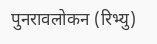पुनरावलोकन (रिभ्यु)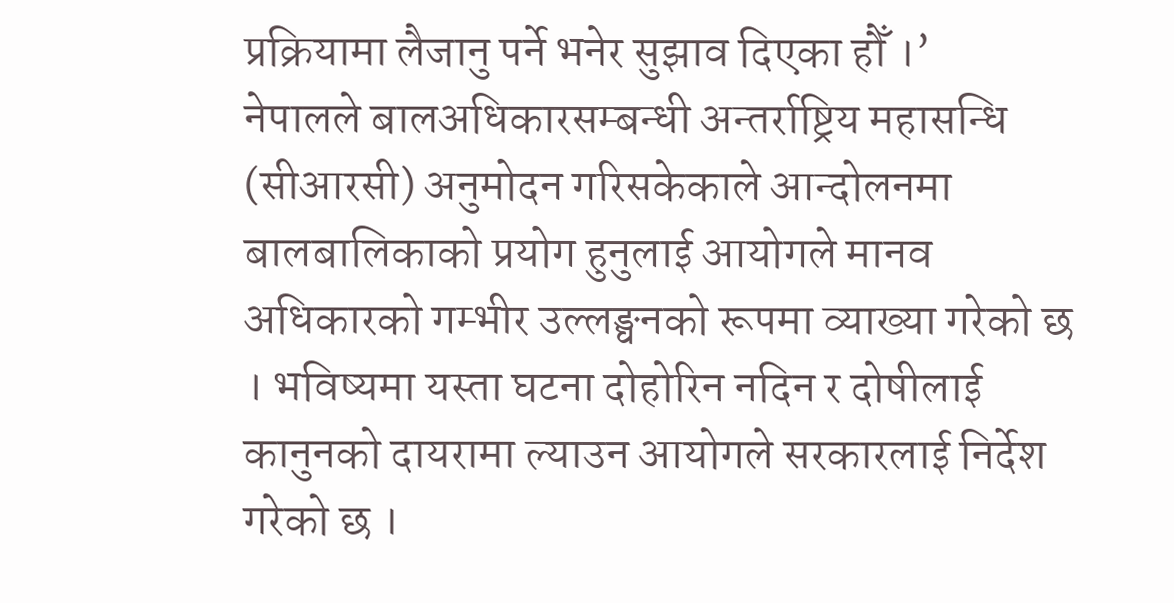प्रक्रियामा लैजानु पर्ने भनेर सुझाव दिएका हौँ ।’
नेपालले बालअधिकारसम्बन्धी अन्तर्राष्ट्रिय महासन्धि (सीआरसी) अनुमोदन गरिसकेकाले आन्दोलनमा बालबालिकाको प्रयोग हुनुलाई आयोगले मानव अधिकारको गम्भीर उल्लङ्घनको रूपमा व्याख्या गरेको छ । भविष्यमा यस्ता घटना दोहोरिन नदिन र दोषीलाई कानुनको दायरामा ल्याउन आयोगले सरकारलाई निर्देश गरेको छ ।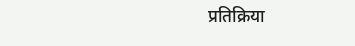प्रतिक्रिया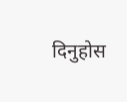दिनुहोस